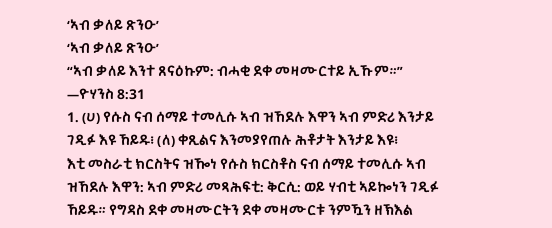‘ኣብ ቃለይ ጽንዑ’
‘ኣብ ቃለይ ጽንዑ’
“ኣብ ቃለይ እንተ ጸናዕኩም: ብሓቂ ደቀ መዛሙርተይ ኢኹም።” —ዮሃንስ 8:31
1. (ሀ) የሱስ ናብ ሰማይ ተመሊሱ ኣብ ዝኸደሉ እዋን ኣብ ምድሪ እንታይ ገዲፉ እዩ ኸይዱ፧ (ለ) ቀጺልና እንመያየጠሉ ሕቶታት እንታይ እዩ፧
እቲ መስራቲ ክርስትና ዝዀነ የሱስ ክርስቶስ ናብ ሰማይ ተመሊሱ ኣብ ዝኸደሉ እዋን: ኣብ ምድሪ መጻሕፍቲ: ቅርሲ: ወይ ሃብቲ ኣይኰነን ገዲፉ ኸይዱ። የግዳስ ደቀ መዛሙርትን ደቀ መዛሙርቱ ንምዃን ዘኽእል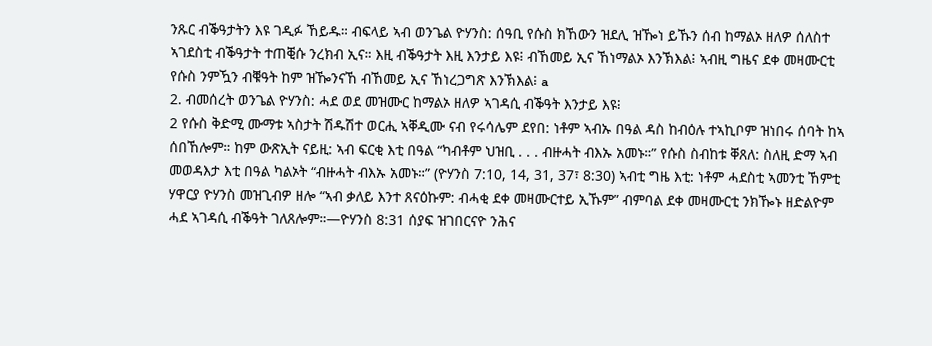ንጹር ብቕዓታትን እዩ ገዲፉ ኸይዱ። ብፍላይ ኣብ ወንጌል ዮሃንስ: ሰዓቢ የሱስ ክኸውን ዝደሊ ዝዀነ ይኹን ሰብ ከማልኦ ዘለዎ ሰለስተ ኣገደስቲ ብቕዓታት ተጠቒሱ ንረክብ ኢና። እዚ ብቕዓታት እዚ እንታይ እዩ፧ ብኸመይ ኢና ኸነማልኦ እንኽእል፧ ኣብዚ ግዜና ደቀ መዛሙርቲ የሱስ ንምዃን ብቑዓት ከም ዝዀንናኸ ብኸመይ ኢና ኸነረጋግጽ እንኽእል፧ a
2. ብመሰረት ወንጌል ዮሃንስ: ሓደ ወደ መዝሙር ከማልኦ ዘለዎ ኣገዳሲ ብቕዓት እንታይ እዩ፧
2 የሱስ ቅድሚ ሙማቱ ኣስታት ሽዱሽተ ወርሒ ኣቐዲሙ ናብ የሩሳሌም ደየበ: ነቶም ኣብኡ በዓል ዳስ ከብዕሉ ተኣኪቦም ዝነበሩ ሰባት ከኣ ሰበኸሎም። ከም ውጽኢት ናይዚ: ኣብ ፍርቂ እቲ በዓል “ካብቶም ህዝቢ . . . ብዙሓት ብእኡ አመኑ።” የሱስ ስብከቱ ቐጸለ: ስለዚ ድማ ኣብ መወዳእታ እቲ በዓል ካልኦት “ብዙሓት ብእኡ አመኑ።” (ዮሃንስ 7:10, 14, 31, 37፣ 8:30) ኣብቲ ግዜ እቲ: ነቶም ሓደስቲ ኣመንቲ ኸምቲ ሃዋርያ ዮሃንስ መዝጊብዎ ዘሎ “ኣብ ቃለይ እንተ ጸናዕኩም: ብሓቂ ደቀ መዛሙርተይ ኢኹም” ብምባል ደቀ መዛሙርቲ ንክዀኑ ዘድልዮም ሓደ ኣገዳሲ ብቕዓት ገለጸሎም።—ዮሃንስ 8:31 ሰያፍ ዝገበርናዮ ንሕና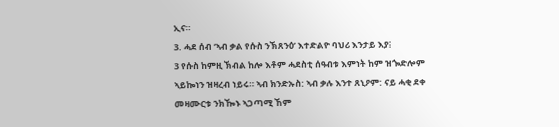ኢና።
3. ሓደ ሰብ ‘ኣብ ቃል የሱስ ንኽጸንዕ’ እተድልዮ ባህሪ እንታይ እያ፧
3 የሱስ ከምዚ ኽብል ከሎ እቶም ሓደስቲ ሰዓብቱ እምነት ከም ዝጐድሎም ኣይኰነን ዝዛረብ ነይሩ። ኣብ ክንድኡስ: ኣብ ቃሉ እንተ ጸኒዖም: ናይ ሓቂ ደቀ መዛሙርቱ ንክዀኑ ኣጋጣሚ ኸም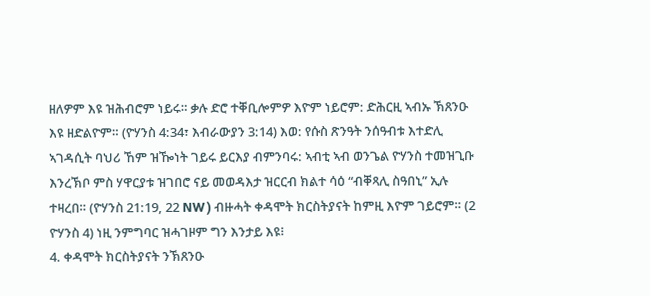ዘለዎም እዩ ዝሕብሮም ነይሩ። ቃሉ ድሮ ተቐቢሎምዎ እዮም ነይሮም: ድሕርዚ ኣብኡ ኽጸንዑ እዩ ዘድልዮም። (ዮሃንስ 4:34፣ እብራውያን 3:14) እወ: የሱስ ጽንዓት ንሰዓብቱ እተድሊ ኣገዳሲት ባህሪ ኸም ዝዀነት ገይሩ ይርእያ ብምንባሩ: ኣብቲ ኣብ ወንጌል ዮሃንስ ተመዝጊቡ እንረኽቦ ምስ ሃዋርያቱ ዝገበሮ ናይ መወዳእታ ዝርርብ ክልተ ሳዕ “ብቐጻሊ ስዓበኒ” ኢሉ ተዛረበ። (ዮሃንስ 21:19, 22 NW ) ብዙሓት ቀዳሞት ክርስትያናት ከምዚ እዮም ገይሮም። (2 ዮሃንስ 4) ነዚ ንምግባር ዝሓገዞም ግን እንታይ እዩ፧
4. ቀዳሞት ክርስትያናት ንኽጸንዑ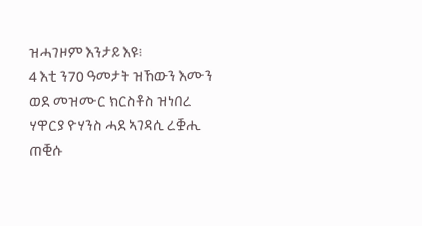ዝሓገዞም እንታይ እዩ፧
4 እቲ ን70 ዓመታት ዝኸውን እሙን ወደ መዝሙር ክርስቶስ ዝነበረ ሃዋርያ ዮሃንስ ሓደ ኣገዳሲ ረቛሒ ጠቒሱ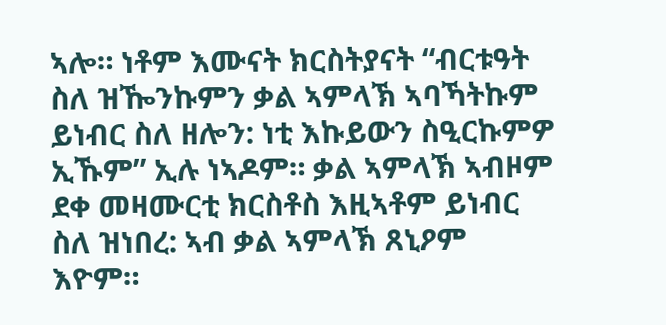ኣሎ። ነቶም እሙናት ክርስትያናት “ብርቱዓት ስለ ዝዀንኩምን ቃል ኣምላኽ ኣባኻትኩም ይነብር ስለ ዘሎን: ነቲ እኩይውን ስዒርኩምዎ ኢኹም” ኢሉ ነኣዶም። ቃል ኣምላኽ ኣብዞም ደቀ መዛሙርቲ ክርስቶስ እዚኣቶም ይነብር ስለ ዝነበረ: ኣብ ቃል ኣምላኽ ጸኒዖም እዮም።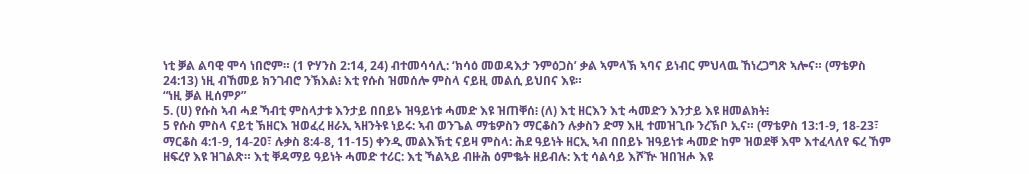ነቲ ቓል ልባዊ ሞሳ ነበሮም። (1 ዮሃንስ 2:14, 24) ብተመሳሳሊ: ‘ክሳዕ መወዳእታ ንምዕጋስ’ ቃል ኣምላኽ ኣባና ይነብር ምህላዉ ኸነረጋግጽ ኣሎና። (ማቴዎስ 24:13) ነዚ ብኸመይ ክንገብሮ ንኽእል፧ እቲ የሱስ ዝመሰሎ ምስላ ናይዚ መልሲ ይህበና እዩ።
“ነዚ ቓል ዚሰምዖ”
5. (ሀ) የሱስ ኣብ ሓደ ኻብቲ ምስላታቱ እንታይ በበይኑ ዝዓይነቱ ሓመድ እዩ ዝጠቐሰ፧ (ለ) እቲ ዘርእን እቲ ሓመድን እንታይ እዩ ዘመልክት፧
5 የሱስ ምስላ ናይቲ ኽዘርእ ዝወፈረ ዘራኢ ኣዘንትዩ ነይሩ: ኣብ ወንጌል ማቴዎስን ማርቆስን ሉቃስን ድማ እዚ ተመዝጊቡ ንረኽቦ ኢና። (ማቴዎስ 13:1-9, 18-23፣ ማርቆስ 4:1-9, 14-20፣ ሉቃስ 8:4-8, 11-15) ቀንዲ መልእኽቲ ናይዛ ምስላ: ሕደ ዓይነት ዘርኢ ኣብ በበይኑ ዝዓይነቱ ሓመድ ከም ዝወደቐ እሞ እተፈላለየ ፍረ ኸም ዘፍረየ እዩ ዝገልጽ። እቲ ቐዳማይ ዓይነት ሓመድ ተሪር: እቲ ኻልኣይ ብዙሕ ዕምቈት ዘይብሉ: እቲ ሳልሳይ እሾዅ ዝበዝሖ እዩ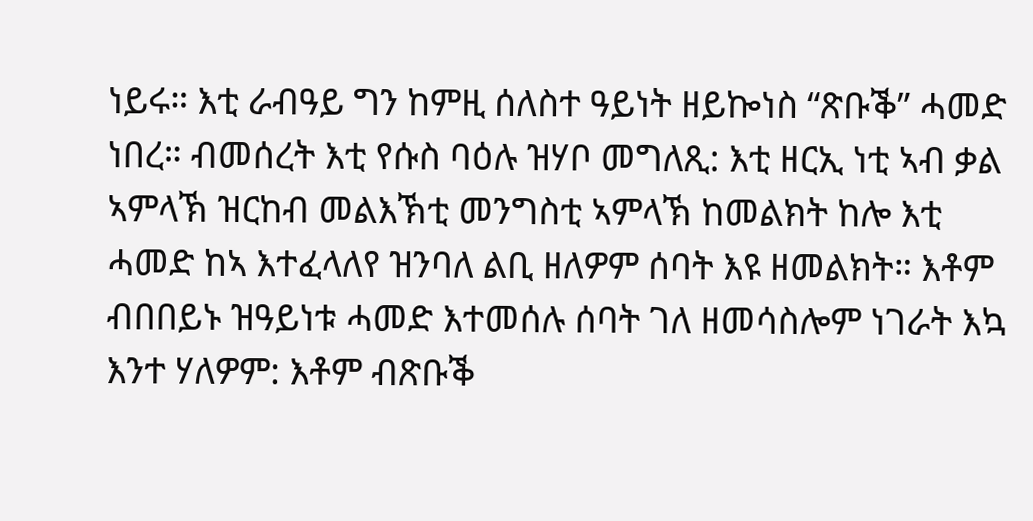ነይሩ። እቲ ራብዓይ ግን ከምዚ ሰለስተ ዓይነት ዘይኰነስ “ጽቡቕ” ሓመድ ነበረ። ብመሰረት እቲ የሱስ ባዕሉ ዝሃቦ መግለጺ: እቲ ዘርኢ ነቲ ኣብ ቃል ኣምላኽ ዝርከብ መልእኽቲ መንግስቲ ኣምላኽ ከመልክት ከሎ እቲ ሓመድ ከኣ እተፈላለየ ዝንባለ ልቢ ዘለዎም ሰባት እዩ ዘመልክት። እቶም ብበበይኑ ዝዓይነቱ ሓመድ እተመሰሉ ሰባት ገለ ዘመሳስሎም ነገራት እኳ እንተ ሃለዎም: እቶም ብጽቡቕ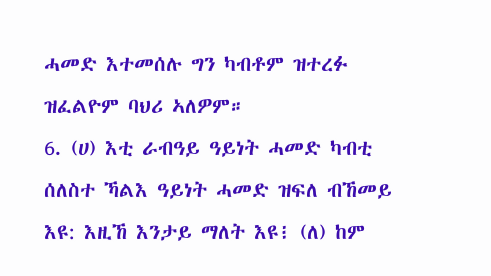ሓመድ እተመሰሉ ግን ካብቶም ዝተረፉ ዝፈልዮም ባህሪ ኣለዎም።
6. (ሀ) እቲ ራብዓይ ዓይነት ሓመድ ካብቲ ሰለስተ ኻልእ ዓይነት ሓመድ ዝፍለ ብኸመይ እዩ: እዚኸ እንታይ ማለት እዩ፧ (ለ) ከም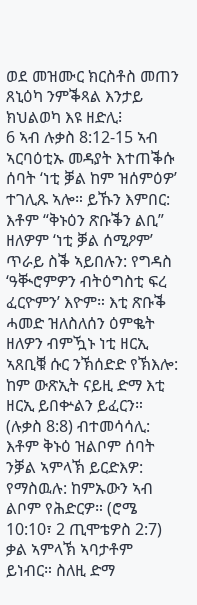ወደ መዝሙር ክርስቶስ መጠን ጸኒዕካ ንምቕጻል እንታይ ክህልወካ እዩ ዘድሊ፧
6 ኣብ ሉቃስ 8:12-15 ኣብ ኣርባዕቲኡ መዳያት እተጠቕሱ ሰባት ‘ነቲ ቓል ከም ዝሰምዕዎ’ ተገሊጹ ኣሎ። ይኹን እምበር: እቶም “ቅኑዕን ጽቡቕን ልቢ” ዘለዎም ‘ነቲ ቓል ሰሚዖም’ ጥራይ ስቕ ኣይበሉን: የግዳስ ‘ዓቚሮምዎን ብትዕግስቲ ፍረ ፈርዮምን’ እዮም። እቲ ጽቡቕ ሓመድ ዝለስለሰን ዕምቈት ዘለዎን ብምዃኑ ነቲ ዘርኢ ኣጸቢቑ ሱር ንኽሰድድ የኽእሎ: ከም ውጽኢት ናይዚ ድማ እቲ ዘርኢ ይበቍልን ይፈርን። (ሉቃስ 8:8) ብተመሳሳሊ: እቶም ቅኑዕ ዝልቦም ሰባት ንቓል ኣምላኽ ይርድእዎ: የማስዉሉ: ከምኡውን ኣብ ልቦም የሕድርዎ። (ሮሜ 10:10፣ 2 ጢሞቴዎስ 2:7) ቃል ኣምላኽ ኣባታቶም ይነብር። ስለዚ ድማ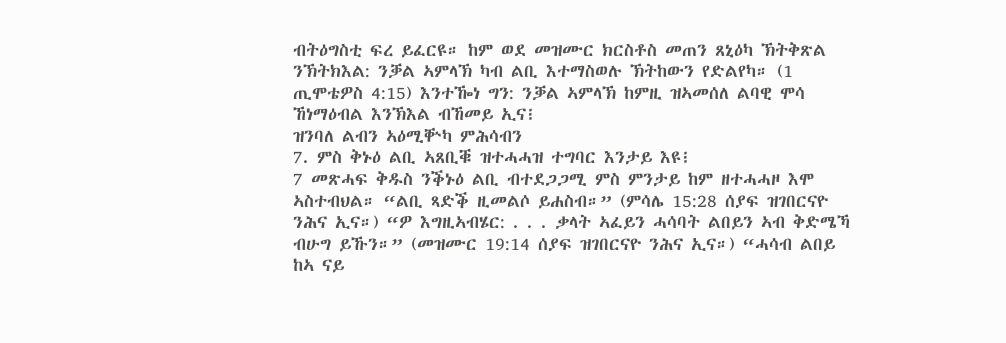ብትዕግስቲ ፍረ ይፈርዩ። ከም ወደ መዝሙር ክርስቶስ መጠን ጸኒዕካ ኽትቅጽል ንኽትክእል: ንቓል ኣምላኽ ካብ ልቢ እተማስወሉ ኽትከውን የድልየካ። (1 ጢሞቴዎስ 4:15) እንተዀነ ግን: ንቓል ኣምላኽ ከምዚ ዝኣመሰለ ልባዊ ሞሳ ኸነማዕብል እንኽእል ብኸመይ ኢና፧
ዝንባለ ልብን ኣዕሚቝካ ምሕሳብን
7. ምስ ቅኑዕ ልቢ ኣጸቢቑ ዝተሓሓዝ ተግባር እንታይ እዩ፧
7 መጽሓፍ ቅዱስ ንቕኑዕ ልቢ ብተደጋጋሚ ምስ ምንታይ ከም ዘተሓሓዞ እሞ ኣስተብህል። “ልቢ ጻድቕ ዚመልሶ ይሐስብ።” (ምሳሌ 15:28 ሰያፍ ዝገበርናዮ ንሕና ኢና።) “ዎ እግዚኣብሄር: . . . ቃላት ኣፈይን ሓሳባት ልበይን ኣብ ቅድሜኻ ብሁግ ይኹን።” (መዝሙር 19:14 ሰያፍ ዝገበርናዮ ንሕና ኢና።) “ሓሳብ ልበይ ከኣ ናይ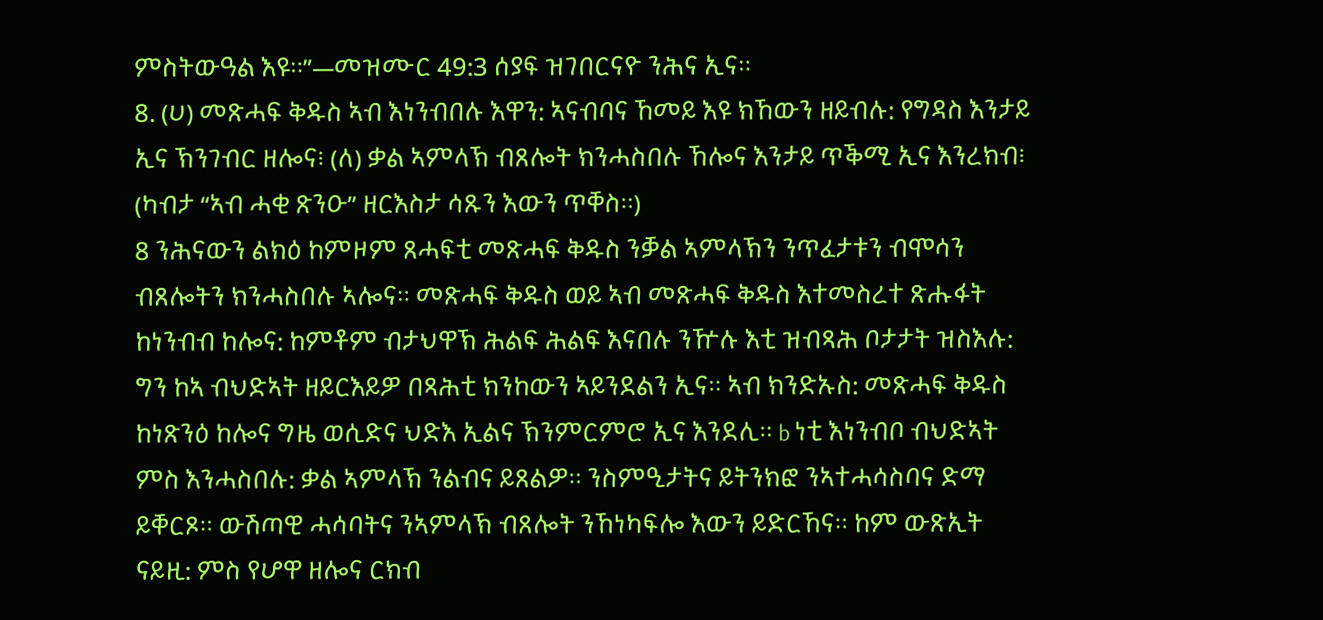ምስትውዓል እዩ።”—መዝሙር 49:3 ሰያፍ ዝገበርናዮ ንሕና ኢና።
8. (ሀ) መጽሓፍ ቅዱስ ኣብ እነንብበሉ እዋን: ኣናብባና ኸመይ እዩ ክኸውን ዘይብሉ: የግዳስ እንታይ ኢና ኽንገብር ዘሎና፧ (ለ) ቃል ኣምላኽ ብጸሎት ክንሓስበሉ ኸሎና እንታይ ጥቕሚ ኢና እንረክብ፧ (ካብታ “ኣብ ሓቂ ጽንዑ” ዘርእስታ ሳጹን እውን ጥቐስ።)
8 ንሕናውን ልክዕ ከምዞም ጸሓፍቲ መጽሓፍ ቅዱስ ንቓል ኣምላኽን ንጥፈታቱን ብሞሳን ብጸሎትን ክንሓስበሉ ኣሎና። መጽሓፍ ቅዱስ ወይ ኣብ መጽሓፍ ቅዱስ እተመስረተ ጽሑፋት ከነንብብ ከሎና: ከምቶም ብታህዋኽ ሕልፍ ሕልፍ እናበሉ ንዅሉ እቲ ዝብጻሕ ቦታታት ዝስእሉ: ግን ከኣ ብህድኣት ዘይርእይዎ በጻሕቲ ክንከውን ኣይንደልን ኢና። ኣብ ክንድኡስ: መጽሓፍ ቅዱስ ከነጽንዕ ከሎና ግዜ ወሲድና ህድእ ኢልና ኽንምርምሮ ኢና እንደሊ። b ነቲ እነንብቦ ብህድኣት ምስ እንሓስበሉ: ቃል ኣምላኽ ንልብና ይጸልዎ። ንስምዒታትና ይትንክፎ ንኣተሓሳስባና ድማ ይቐርጾ። ውሽጣዊ ሓሳባትና ንኣምላኽ ብጸሎት ንኸነካፍሎ እውን ይድርኸና። ከም ውጽኢት ናይዚ: ምስ የሆዋ ዘሎና ርክብ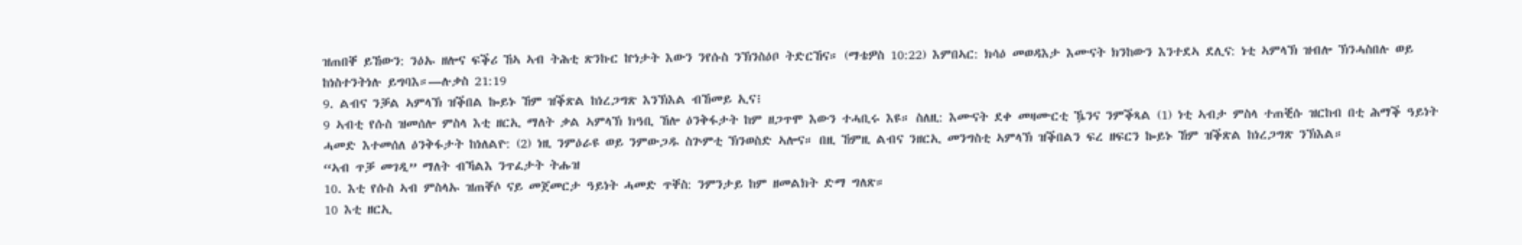ዝጠበቐ ይኸውን: ንዕኡ ዘሎና ፍቕሪ ኸኣ ኣብ ትሕቲ ጽንኩር ኵነታት እውን ንየሱስ ንኽንስዕቦ ትድርኸና። (ማቴዎስ 10:22) እምበኣር: ክሳዕ መወዳእታ እሙናት ክንከውን እንተደኣ ደሊና: ነቲ ኣምላኽ ዝብሎ ኽንሓስበሉ ወይ ከነስተንትነሉ ይግባእ።—ሉቃስ 21:19
9. ልብና ንቓል ኣምላኽ ዝቕበል ኰይኑ ኸም ዝቕጽል ከነረጋግጽ እንኽእል ብኸመይ ኢና፧
9 ኣብቲ የሱስ ዝመሰሎ ምስላ እቲ ዘርኢ ማለት ቃል ኣምላኽ ክዓቢ ኸሎ ዕንቅፋታት ከም ዘጋጥሞ እውን ተሓቢሩ እዩ። ስለዚ: እሙናት ደቀ መዛሙርቲ ዄንና ንምቕጻል (1) ነቲ ኣብታ ምስላ ተጠቒሱ ዝርከብ በቲ ሕማቕ ዓይነት ሓመድ እተመሰለ ዕንቅፋታት ከነለልዮ: (2) ነዚ ንምዕራዩ ወይ ንምውጋዱ ስጕምቲ ኽንወስድ ኣሎና። በዚ ኸምዚ ልብና ንዘርኢ መንግስቲ ኣምላኽ ዝቕበልን ፍረ ዘፍርን ኰይኑ ኸም ዝቕጽል ከነረጋግጽ ንኽእል።
“ኣብ ጥቓ መገዲ” ማለት ብኻልእ ንጥፈታት ትሑዝ
10. እቲ የሱስ ኣብ ምስላኡ ዝጠቐሶ ናይ መጀመርታ ዓይነት ሓመድ ጥቐስ: ንምንታይ ከም ዘመልክት ድማ ግለጽ።
10 እቲ ዘርኢ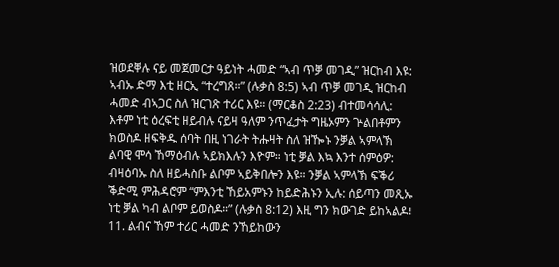ዝወደቐሉ ናይ መጀመርታ ዓይነት ሓመድ “ኣብ ጥቓ መገዲ” ዝርከብ እዩ: ኣብኡ ድማ እቲ ዘርኢ “ተረግጸ።” (ሉቃስ 8:5) ኣብ ጥቓ መገዲ ዝርከብ ሓመድ ብኣጋር ስለ ዝርገጽ ተሪር እዩ። (ማርቆስ 2:23) ብተመሳሳሊ: እቶም ነቲ ዕረፍቲ ዘይብሉ ናይዛ ዓለም ንጥፈታት ግዜኦምን ጕልበቶምን ክወስዶ ዘፍቅዱ ሰባት በዚ ነገራት ትሑዛት ስለ ዝዀኑ ንቓል ኣምላኽ ልባዊ ሞሳ ኸማዕብሉ ኣይክእሉን እዮም። ነቲ ቓል እኳ እንተ ሰምዕዎ: ብዛዕባኡ ስለ ዘይሓስቡ ልቦም ኣይቅበሎን እዩ። ንቓል ኣምላኽ ፍቕሪ ቕድሚ ምሕዳሮም “ምእንቲ ኸይአምኑን ከይድሕኑን ኢሉ: ሰይጣን መጺኡ ነቲ ቓል ካብ ልቦም ይወስዶ።” (ሉቃስ 8:12) እዚ ግን ክውገድ ይከኣልዶ፧
11. ልብና ኸም ተሪር ሓመድ ንኸይከውን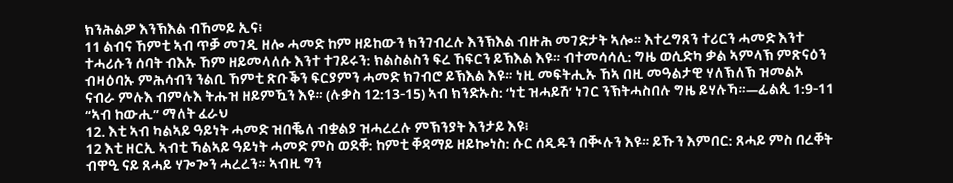ክንሕልዎ እንኽእል ብኸመይ ኢና፧
11 ልብና ኸምቲ ኣብ ጥቓ መገዲ ዘሎ ሓመድ ከም ዘይከውን ክንገብረሉ እንኽእል ብዙሕ መገድታት ኣሎ። እተረግጸን ተሪርን ሓመድ እንተ ተሓሪሱን ሰባት ብእኡ ኸም ዘይመላለሱ እንተ ተገይሩን: ክልስልስን ፍረ ኸፍርን ይኽእል እዩ። ብተመሳሳሊ: ግዜ ወሲድካ ቃል ኣምላኽ ምጽናዕን ብዛዕባኡ ምሕሳብን ንልቢ ኸምቲ ጽቡቕን ፍርያምን ሓመድ ክገብሮ ይኽእል እዩ። ነዚ መፍትሒኡ ኸኣ በዚ መዓልታዊ ሃለኽለኽ ዝመልኦ ናብራ ምሉእ ብምሉእ ትሑዝ ዘይምዃን እዩ። (ሉቃስ 12:13-15) ኣብ ክንድኡስ: ‘ነቲ ዝሓይሽ’ ነገር ንኽትሓስበሉ ግዜ ይሃሉኻ።—ፊልጲ 1:9-11
“ኣብ ከውሒ” ማለት ፈራህ
12. እቲ ኣብ ካልኣይ ዓይነት ሓመድ ዝበቘለ ብቋልያ ዝሓረረሉ ምኽንያት እንታይ እዩ፧
12 እቲ ዘርኢ ኣብቲ ኻልኣይ ዓይነት ሓመድ ምስ ወደቐ: ከምቲ ቐዳማይ ዘይኰነስ: ሱር ሰዲዱን በቚሉን እዩ። ይኹን እምበር: ጸሓይ ምስ በረቐት ብዋዒ ናይ ጸሓይ ሃጐጐን ሓረረን። ኣብዚ ግን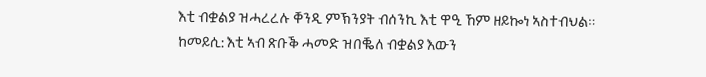እቲ ብቋልያ ዝሓረረሉ ቐንዲ ምኽንያት ብሰንኪ እቲ ዋዒ ኸም ዘይኰነ ኣስተብህል። ከመይሲ: እቲ ኣብ ጽቡቕ ሓመድ ዝበቘለ ብቋልያ እውን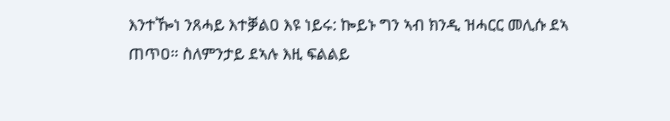እንተዀነ ንጸሓይ እተቓልዐ እዩ ነይሩ: ኰይኑ ግን ኣብ ክንዲ ዝሓርር መሊሱ ደኣ ጠጥዐ። ስለምንታይ ደኣሉ እዚ ፍልልይ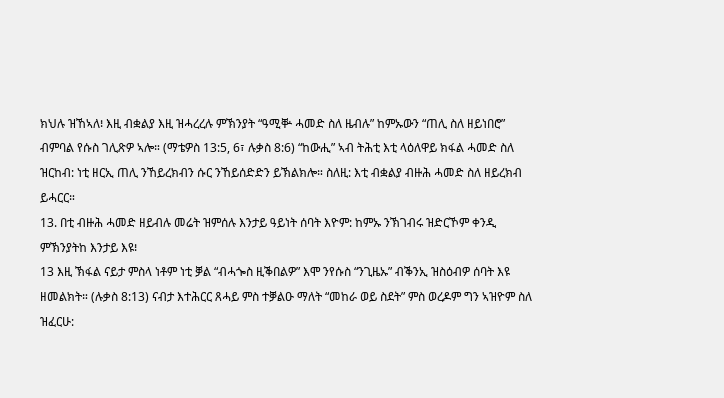ክህሉ ዝኸኣለ፧ እዚ ብቋልያ እዚ ዝሓረረሉ ምኽንያት “ዓሚቝ ሓመድ ስለ ዜብሉ” ከምኡውን “ጠሊ ስለ ዘይነበሮ” ብምባል የሱስ ገሊጽዎ ኣሎ። (ማቴዎስ 13:5, 6፣ ሉቃስ 8:6) “ከውሒ” ኣብ ትሕቲ እቲ ላዕለዋይ ክፋል ሓመድ ስለ ዝርከብ: ነቲ ዘርኢ ጠሊ ንኸይረክብን ሱር ንኸይሰድድን ይኽልክሎ። ስለዚ: እቲ ብቋልያ ብዙሕ ሓመድ ስለ ዘይረክብ ይሓርር።
13. በቲ ብዙሕ ሓመድ ዘይብሉ መሬት ዝምሰሉ እንታይ ዓይነት ሰባት እዮም: ከምኡ ንኽገብሩ ዝድርኾም ቀንዲ ምኽንያትከ እንታይ እዩ፧
13 እዚ ኽፋል ናይታ ምስላ ነቶም ነቲ ቓል “ብሓጐስ ዚቕበልዎ” እሞ ንየሱስ “ንጊዜኡ” ብቕንኢ ዝስዕብዎ ሰባት እዩ ዘመልክት። (ሉቃስ 8:13) ናብታ እተሕርር ጸሓይ ምስ ተቓልዑ ማለት “መከራ ወይ ስደት” ምስ ወረዶም ግን ኣዝዮም ስለ ዝፈርሁ: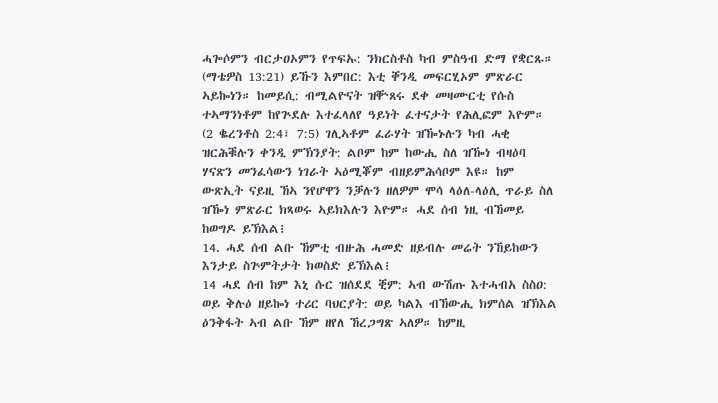ሓጐሶምን ብርታዐኦምን የጥፍኡ: ንክርስቶስ ካብ ምስዓብ ድማ የቋርጹ። (ማቴዎስ 13:21) ይኹን እምበር: እቲ ቐንዲ መፍርሂኦም ምጽራር ኣይኰነን። ከመይሲ: ብሚልዮናት ዝቝጸሩ ደቀ መዛሙርቲ የሱስ ተኣማንነቶም ከየጕደሉ እተፈላለየ ዓይነት ፈተናታት የሕሊፎም እዮም። (2 ቈረንቶስ 2:4፣ 7:5) ገሊኣቶም ፈራሃት ዝዀኑሉን ካብ ሓቂ ዝርሕቑሉን ቀንዲ ምኽንያት: ልቦም ከም ከውሒ ስለ ዝዀነ ብዛዕባ ሃናጽን መንፈሳውን ነገራት ኣዕሚቖም ብዘይምሕሳቦም እዩ። ከም ውጽኢት ናይዚ ኸኣ ንየሆዋን ንቓሉን ዘለዎም ሞሳ ላዕለ-ላዕሊ ጥራይ ስለ ዝዀነ ምጽራር ክጻወሩ ኣይክእሉን እዮም። ሓደ ሰብ ነዚ ብኸመይ ከወግዶ ይኽእል፧
14. ሓደ ሰብ ልቡ ኸምቲ ብዙሕ ሓመድ ዘይብሉ መሬት ንኸይከውን እንታይ ስጕምትታት ክወስድ ይኽእል፧
14 ሓደ ሰብ ከም እኒ ሱር ዝሰደደ ቒም: ኣብ ውሽጡ እተሓብአ ስስዐ: ወይ ቅሉዕ ዘይኰነ ተሪር ባህርያት: ወይ ካልእ ብኸውሒ ክምሰል ዝኽእል ዕንቅፋት ኣብ ልቡ ኸም ዘየለ ኸረጋግጽ ኣለዎ። ከምዚ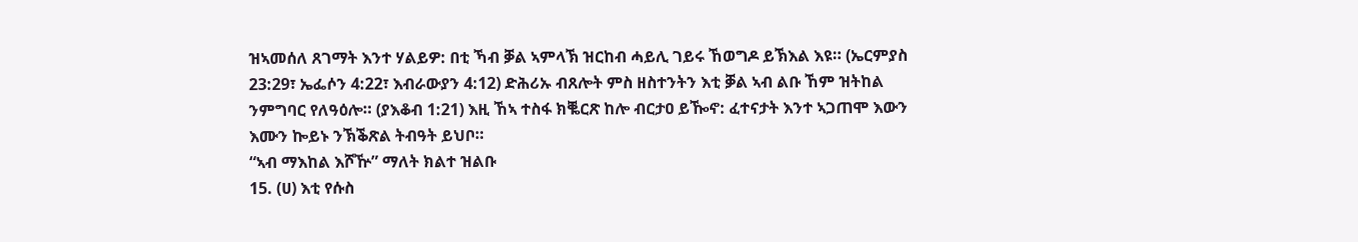ዝኣመሰለ ጸገማት እንተ ሃልይዎ: በቲ ኻብ ቓል ኣምላኽ ዝርከብ ሓይሊ ገይሩ ኸወግዶ ይኽእል እዩ። (ኤርምያስ 23:29፣ ኤፌሶን 4:22፣ እብራውያን 4:12) ድሕሪኡ ብጸሎት ምስ ዘስተንትን እቲ ቓል ኣብ ልቡ ኸም ዝትከል ንምግባር የለዓዕሎ። (ያእቆብ 1:21) እዚ ኸኣ ተስፋ ክቘርጽ ከሎ ብርታዐ ይዀኖ: ፈተናታት እንተ ኣጋጠሞ እውን እሙን ኰይኑ ንኽቕጽል ትብዓት ይህቦ።
“ኣብ ማእከል እሾዅ” ማለት ክልተ ዝልቡ
15. (ሀ) እቲ የሱስ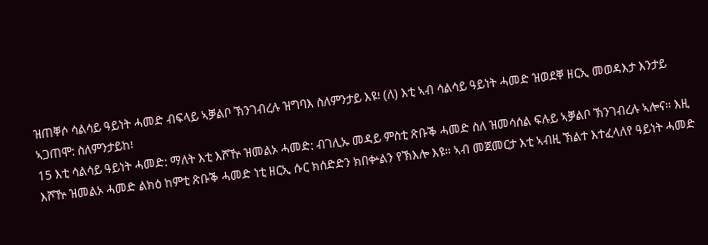ዝጠቐሶ ሳልሳይ ዓይነት ሓመድ ብፍላይ ኣቓልቦ ኽንገብረሉ ዝግባእ ስለምንታይ እዩ፧ (ለ) እቲ ኣብ ሳልሳይ ዓይነት ሓመድ ዝወደቐ ዘርኢ መወዳእታ እንታይ ኣጋጠሞ: ስለምንታይከ፧
15 እቲ ሳልሳይ ዓይነት ሓመድ: ማለት እቲ እሾዅ ዝመልኦ ሓመድ: ብገሊኡ መዳይ ምስቲ ጽቡቕ ሓመድ ስለ ዝመሳሰል ፍሉይ ኣቓልቦ ኽንገብረሉ ኣሎና። እዚ እሾዅ ዝመልኦ ሓመድ ልክዕ ከምቲ ጽቡቕ ሓመድ ነቲ ዘርኢ ሱር ክሰድድን ክበቍልን የኽእሎ እዩ። ኣብ መጀመርታ እቲ ኣብዚ ኽልተ እተፈላለየ ዓይነት ሓመድ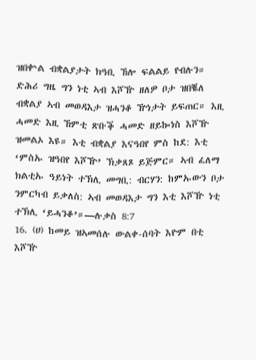ዝበቍል ብቋልያታት ክዓቢ ኸሎ ፍልልይ የብሉን። ድሕሪ ግዜ ግን ነቲ ኣብ እሾዅ ዘለዎ ቦታ ዝበቘለ ብቋልያ ኣብ መወዳእታ ዝሓንቆ ዅነታት ይፍጠር። እዚ ሓመድ እዚ ኸምቲ ጽቡቕ ሓመድ ዘይኰነስ እሾዅ ዝመልኦ እዩ። እቲ ብቋልያ እናዓበየ ምስ ከደ: እቲ ‘ምስኡ ዝዓበየ እሾዅ’ ኽቃጸጾ ይጅምር። ኣብ ፈለማ ክልቲኡ ዓይነት ተኽሊ መግቢ: ብርሃን: ከምኡውን ቦታ ንምርካብ ይቃለስ: ኣብ መወዳእታ ግን እቲ እሾዅ ነቲ ተኽሊ ‘ይሓንቆ’።—ሉቃስ 8:7
16. (ሀ) ከመይ ዝኣመሰሉ ውልቀ-ሰባት እዮም በቲ እሾዅ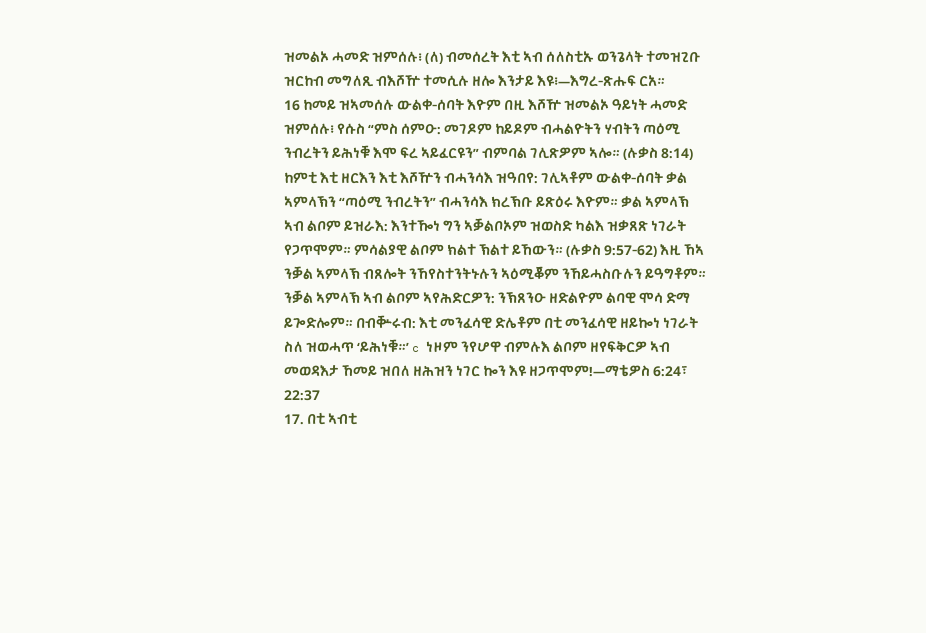ዝመልኦ ሓመድ ዝምሰሉ፧ (ለ) ብመሰረት እቲ ኣብ ሰለስቲኡ ወንጌላት ተመዝጊቡ ዝርከብ መግለጺ ብእሾዅ ተመሲሉ ዘሎ እንታይ እዩ፧—እግረ-ጽሑፍ ርአ።
16 ከመይ ዝኣመሰሉ ውልቀ-ሰባት እዮም በዚ እሾዅ ዝመልኦ ዓይነት ሓመድ ዝምሰሉ፧ የሱስ “ምስ ሰምዑ: መገዶም ከይዶም ብሓልዮትን ሃብትን ጣዕሚ ንብረትን ይሕነቑ እሞ ፍረ ኣይፈርዩን” ብምባል ገሊጽዎም ኣሎ። (ሉቃስ 8:14) ከምቲ እቲ ዘርእን እቲ እሾዅን ብሓንሳእ ዝዓበየ: ገሊኣቶም ውልቀ-ሰባት ቃል ኣምላኽን “ጣዕሚ ንብረትን” ብሓንሳእ ክረኽቡ ይጽዕሩ እዮም። ቃል ኣምላኽ ኣብ ልቦም ይዝራእ: እንተዀነ ግን ኣቓልቦኦም ዝወስድ ካልእ ዝቃጸጽ ነገራት የጋጥሞም። ምሳልያዊ ልቦም ክልተ ኽልተ ይኸውን። (ሉቃስ 9:57-62) እዚ ኸኣ ንቓል ኣምላኽ ብጸሎት ንኸየስተንትኑሉን ኣዕሚቖም ንኸይሓስቡሉን ይዓግቶም። ንቓል ኣምላኽ ኣብ ልቦም ኣየሕድርዎን: ንኽጸንዑ ዘድልዮም ልባዊ ሞሳ ድማ ይጐድሎም። በብቝሩብ: እቲ መንፈሳዊ ድሌቶም በቲ መንፈሳዊ ዘይኰነ ነገራት ስለ ዝወሓጥ ‘ይሕነቑ።’ c ነዞም ንየሆዋ ብምሉእ ልቦም ዘየፍቅርዎ ኣብ መወዳእታ ኸመይ ዝበለ ዘሕዝን ነገር ኰን እዩ ዘጋጥሞም!—ማቴዎስ 6:24፣ 22:37
17. በቲ ኣብቲ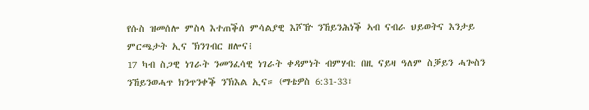የሱስ ዝመሰሎ ምስላ እተጠቕሰ ምሳልያዊ እሾዅ ንኸይንሕነቕ ኣብ ናብራ ህይወትና እንታይ ምርጫታት ኢና ኽንገብር ዘሎና፧
17 ካብ ስጋዊ ነገራት ንመንፈሳዊ ነገራት ቀዳምነት ብምሃብ: በዚ ናይዛ ዓለም ስቓይን ሓጐስን ንኸይንወሓጥ ክንጥንቀቕ ንኽእል ኢና። (ማቴዎስ 6:31-33፣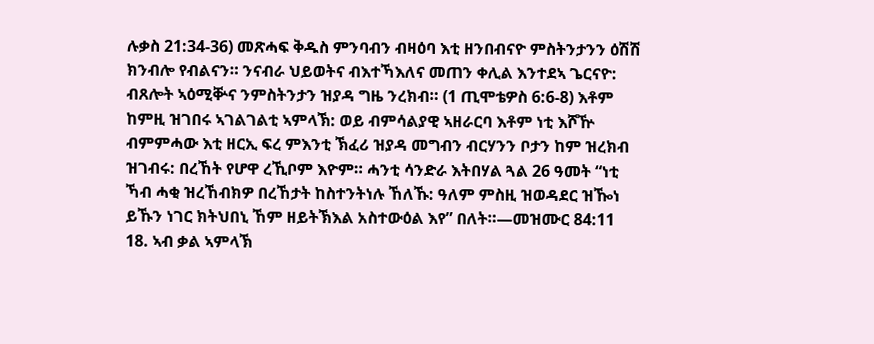ሉቃስ 21:34-36) መጽሓፍ ቅዱስ ምንባብን ብዛዕባ እቲ ዘንበብናዮ ምስትንታንን ዕሽሽ ክንብሎ የብልናን። ንናብራ ህይወትና ብእተኻእለና መጠን ቀሊል እንተደኣ ጌርናዮ: ብጸሎት ኣዕሚቝና ንምስትንታን ዝያዳ ግዜ ንረክብ። (1 ጢሞቴዎስ 6:6-8) እቶም ከምዚ ዝገበሩ ኣገልገልቲ ኣምላኽ: ወይ ብምሳልያዊ ኣዘራርባ እቶም ነቲ እሾዅ ብምምሓው እቲ ዘርኢ ፍረ ምእንቲ ኽፈሪ ዝያዳ መግብን ብርሃንን ቦታን ከም ዝረክብ ዝገብሩ: በረኸት የሆዋ ረኺቦም እዮም። ሓንቲ ሳንድራ እትበሃል ጓል 26 ዓመት “ነቲ ኻብ ሓቂ ዝረኸብክዎ በረኸታት ከስተንትነሉ ኸለኹ: ዓለም ምስዚ ዝወዳደር ዝዀነ ይኹን ነገር ክትህበኒ ኸም ዘይትኽእል አስተውዕል እየ” በለት።—መዝሙር 84:11
18. ኣብ ቃል ኣምላኽ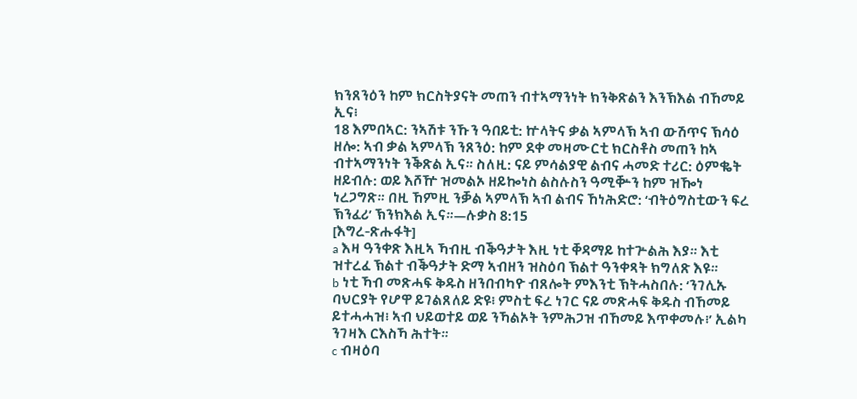ክንጸንዕን ከም ክርስትያናት መጠን ብተኣማንነት ክንቅጽልን እንኽእል ብኸመይ ኢና፧
18 እምበኣር: ንኣሽቱ ንኹን ዓበይቲ: ኵላትና ቃል ኣምላኽ ኣብ ውሽጥና ኽሳዕ ዘሎ: ኣብ ቃል ኣምላኽ ንጸንዕ: ከም ደቀ መዛሙርቲ ክርስቶስ መጠን ከኣ ብተኣማንነት ንቕጽል ኢና። ስለዚ: ናይ ምሳልያዊ ልብና ሓመድ ተሪር: ዕምቈት ዘይብሉ: ወይ እሾዅ ዝመልኦ ዘይኰነስ ልስሉስን ዓሚቝን ከም ዝዀነ ነረጋግጽ። በዚ ኸምዚ ንቓል ኣምላኽ ኣብ ልብና ኸነሕድሮ: ‘ብትዕግስቲውን ፍረ ኽንፈሪ’ ኽንክእል ኢና።—ሉቃስ 8:15
[እግረ-ጽሑፋት]
a እዛ ዓንቀጽ እዚኣ ኻብዚ ብቕዓታት እዚ ነቲ ቐዳማይ ከተጕልሕ እያ። እቲ ዝተረፈ ኽልተ ብቕዓታት ድማ ኣብዘን ዝስዕባ ኽልተ ዓንቀጻት ክግለጽ እዩ።
b ነቲ ኻብ መጽሓፍ ቅዱስ ዘንበብካዮ ብጸሎት ምእንቲ ኽትሓስበሉ: ‘ንገሊኡ ባህርያት የሆዋ ይገልጸለይ ድዩ፧ ምስቲ ፍረ ነገር ናይ መጽሓፍ ቅዱስ ብኸመይ ይተሓሓዝ፧ ኣብ ህይወተይ ወይ ንኻልኦት ንምሕጋዝ ብኸመይ እጥቀመሉ፧’ ኢልካ ንገዛእ ርእስኻ ሕተት።
c ብዛዕባ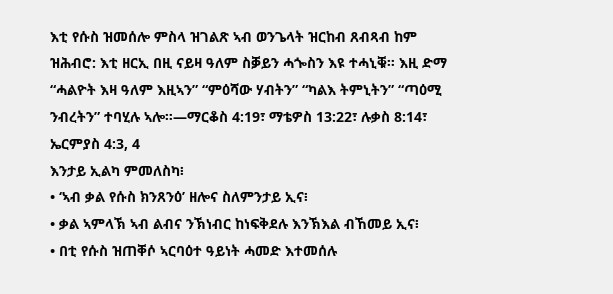እቲ የሱስ ዝመሰሎ ምስላ ዝገልጽ ኣብ ወንጌላት ዝርከብ ጸብጻብ ከም ዝሕብሮ: እቲ ዘርኢ በዚ ናይዛ ዓለም ስቓይን ሓጐስን እዩ ተሓኒቑ። እዚ ድማ “ሓልዮት እዛ ዓለም እዚኣን” “ምዕሻው ሃብትን” “ካልእ ትምኒትን” “ጣዕሚ ንብረትን” ተባሂሉ ኣሎ።—ማርቆስ 4:19፣ ማቴዎስ 13:22፣ ሉቃስ 8:14፣ ኤርምያስ 4:3, 4
እንታይ ኢልካ ምመለስካ፧
• ‘ኣብ ቃል የሱስ ክንጸንዕ’ ዘሎና ስለምንታይ ኢና፧
• ቃል ኣምላኽ ኣብ ልብና ንኽነብር ከነፍቅደሉ እንኽእል ብኸመይ ኢና፧
• በቲ የሱስ ዝጠቐሶ ኣርባዕተ ዓይነት ሓመድ እተመሰሉ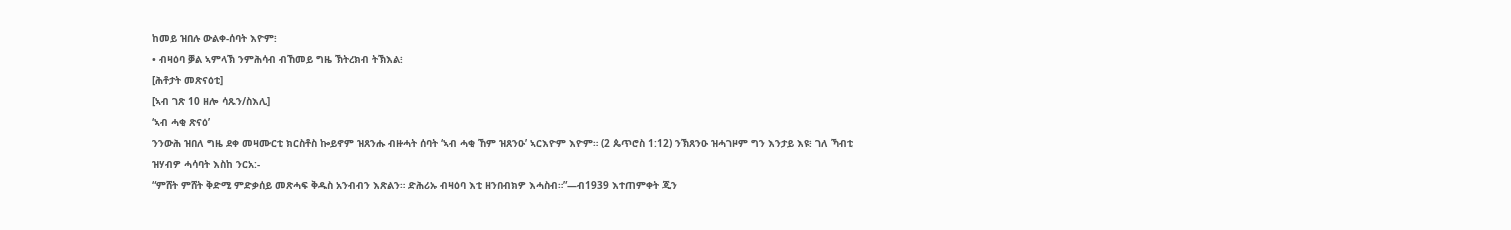ከመይ ዝበሉ ውልቀ-ሰባት እዮም፧
• ብዛዕባ ቓል ኣምላኽ ንምሕሳብ ብኸመይ ግዜ ኽትረክብ ትኽእል፧
[ሕቶታት መጽናዕቲ]
[ኣብ ገጽ 10 ዘሎ ሳጹን/ስእሊ]
‘ኣብ ሓቂ ጽናዕ’
ንንውሕ ዝበለ ግዜ ደቀ መዛሙርቲ ክርስቶስ ኰይኖም ዝጸንሑ ብዙሓት ሰባት ‘ኣብ ሓቂ ኸም ዝጸንዑ’ ኣርእዮም እዮም። (2 ጴጥሮስ 1:12) ንኽጸንዑ ዝሓገዞም ግን እንታይ እዩ፧ ገለ ኻብቲ ዝሃብዎ ሓሳባት እስከ ንርአ:-
“ምሸት ምሸት ቅድሚ ምድቃሰይ መጽሓፍ ቅዱስ አንብብን እጽልን። ድሕሪኡ ብዛዕባ እቲ ዘንበብክዎ እሓስብ።”—ብ1939 እተጠምቀት ጂን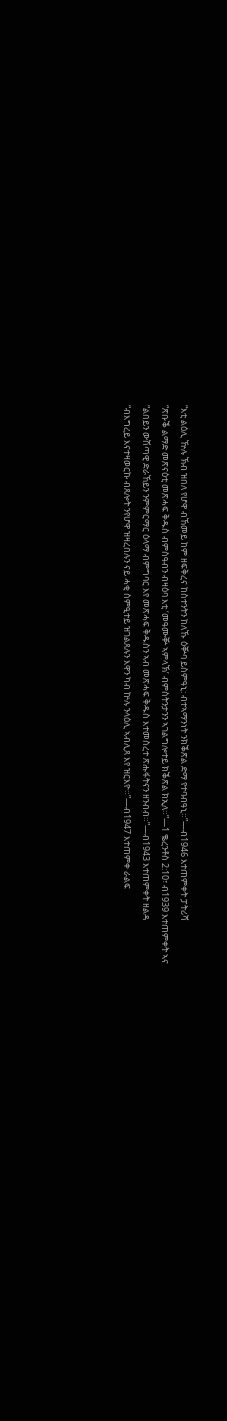“እቲ ልዕሊ ዅሉ ኽብ ዝበለ የሆዋ ብኸመይ ከም ዘፍቅረና ከስተንትን ከለኹ ዕቝባ ይስምዓኒ: ብተኣማንነት ንክቕጽል ድማ የተባብዓኒ።”—ብ1946 እተጠምቀት ፓትሪሻ
“ጽቡቕ ልማድ መጽናዕቲ መጽሓፍ ቅዱስ ብምስዓብን ብዛዕባ እቲ ‘መዓሙቝ ኣምላኽ’ ብምስትንታንን ኣገልግሎተይ ክቕጽል ክኢለ።”—1 ቈረንቶስ 2:10፣ ብ1939 እተጠምቀት ኣና
“ልበይን ውሽጣዊ ድራኸይን ንምምርማር ዕላማ ብምግባር እየ መጽሓፍ ቅዱስን ኣብ መጽሓፍ ቅዱስ እተመስረተ ጽሑፋትናን ዘንብብ።”—ብ1943 እተጠምቀት ዘልዳ
“ብእግረይ እናተዛወርኩ ብጸሎት ንየሆዋ ዝዛረበሉን ናይ ሓቂ ስምዒተይ ዝገልጸሉን እዋን ካብ ኵሉ ንላዕሊ ኣብሊጸ እየ ዝርእዮ።”—ብ1947 እተጠምቀ ራልፍ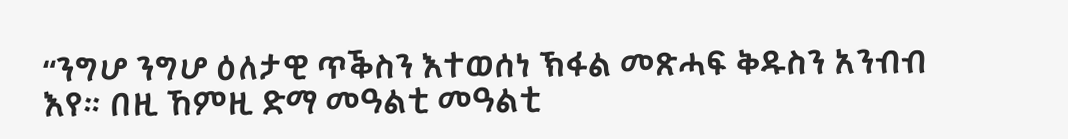“ንግሆ ንግሆ ዕለታዊ ጥቕስን እተወሰነ ኽፋል መጽሓፍ ቅዱስን አንብብ እየ። በዚ ኸምዚ ድማ መዓልቲ መዓልቲ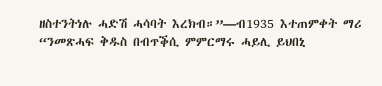ዘስተንትነሉ ሓድሽ ሓሳባት እረክብ።”—ብ1935 እተጠምቀት ማሪ
“ንመጽሓፍ ቅዱስ በብጥቕሲ ምምርማሩ ሓይሊ ይህበኒ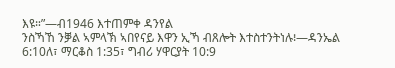እዩ።”—ብ1946 እተጠምቀ ዳንየል
ንስኻኸ ንቓል ኣምላኽ ኣበየናይ እዋን ኢኻ ብጸሎት እተስተንትነሉ፧—ዳንኤል 6:10ለ፣ ማርቆስ 1:35፣ ግብሪ ሃዋርያት 10:9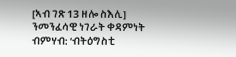[ኣብ ገጽ 13 ዘሎ ስእሊ]
ንመንፈሳዊ ነገራት ቀዳምነት ብምሃብ: ‘ብትዕግስቲ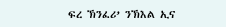ፍረ ኽንፈሪ’ ንኽእል ኢና